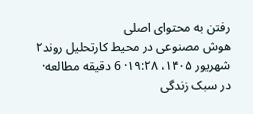رفتن به محتوای اصلی
هوش مصنوعی در محیط کارتحلیل روند۲ شهریور ۱۴۰۵، ۱۹:۲۸· 6 دقیقه مطالعه· در سبک زندگی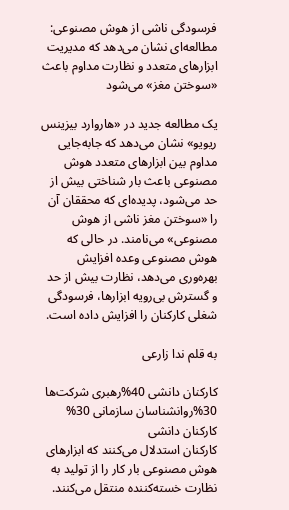فرسودگی ناشی از هوش مصنوعی: مطالعه‌ای نشان می‌دهد که مدیریت ابزارهای متعدد و نظارت مداوم باعث «سوختن مغز» می‌شود

یک مطالعه جدید در «هاروارد بیزینس ریویو» نشان می‌دهد که جابه‌جایی مداوم بین ابزارهای متعدد هوش مصنوعی باعث بار شناختی بیش از حد می‌شود، پدیده‌ای که محققان آن را «سوختن مغز ناشی از هوش مصنوعی» می‌نامند. در حالی که هوش مصنوعی وعده افزایش بهره‌وری می‌دهد، نظارت بیش از حد و گسترش بی‌رویه ابزارها، فرسودگی شغلی کارکنان را افزایش داده است.

به قلم ندا زارعی

کارکنان دانشی 40%رهبری شرکت‌ها 30%روانشناسان سازمانی 30%
کارکنان دانشی
کارکنان استدلال می‌کنند که ابزارهای هوش مصنوعی بار کار را از تولید به نظارت خسته‌کننده منتقل می‌کنند.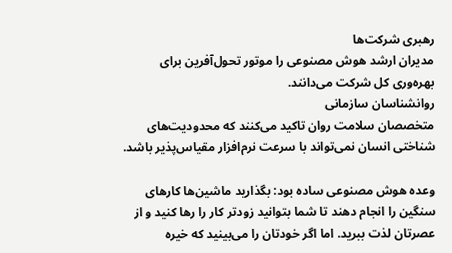رهبری شرکت‌ها
مدیران ارشد هوش مصنوعی را موتور تحول‌آفرین برای بهره‌وری کل شرکت می‌دانند.
روانشناسان سازمانی
متخصصان سلامت روان تاکید می‌کنند که محدودیت‌های شناختی انسان نمی‌تواند با سرعت نرم‌افزار مقیاس‌پذیر باشد.

وعده هوش مصنوعی ساده بود: بگذارید ماشین‌ها کارهای سنگین را انجام دهند تا شما بتوانید زودتر کار را رها کنید و از عصرتان لذت ببرید. اما اگر خودتان را می‌بینید که خیره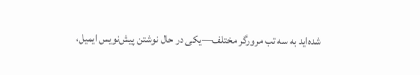شده‌اید به سه تب مرورگر مختلف—یکی در حال نوشتن پیش‌نویس ایمیل،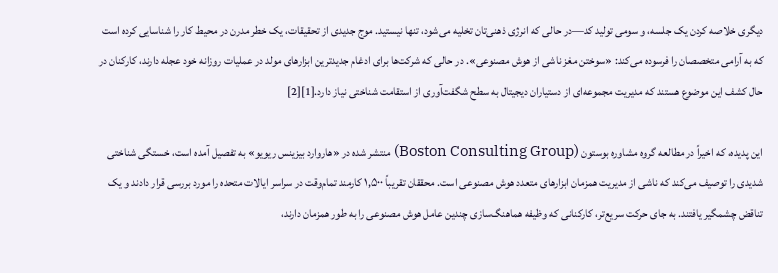دیگری خلاصه کردن یک جلسه، و سومی تولید کد—در حالی که انرژی ذهنی‌تان تخلیه می‌شود، تنها نیستید. موج جدیدی از تحقیقات، یک خطر مدرن در محیط کار را شناسایی کرده است که به آرامی متخصصان را فرسوده می‌کند: «سوختن مغز ناشی از هوش مصنوعی». در حالی که شرکت‌ها برای ادغام جدیدترین ابزارهای مولد در عملیات روزانه خود عجله دارند، کارکنان در حال کشف این موضوع هستند که مدیریت مجموعه‌ای از دستیاران دیجیتال به سطح شگفت‌آوری از استقامت شناختی نیاز دارد.[1][2]

این پدیده، که اخیراً در مطالعه گروه مشاوره بوستون (Boston Consulting Group) منتشر شده در «هاروارد بیزینس ریویو» به تفصیل آمده است، خستگی شناختی شدیدی را توصیف می‌کند که ناشی از مدیریت همزمان ابزارهای متعدد هوش مصنوعی است. محققان تقریباً ۱,۵۰۰ کارمند تمام‌وقت در سراسر ایالات متحده را مورد بررسی قرار دادند و یک تناقض چشمگیر یافتند. به جای حرکت سریع‌تر، کارکنانی که وظیفه هماهنگ‌سازی چندین عامل هوش مصنوعی را به طور همزمان دارند،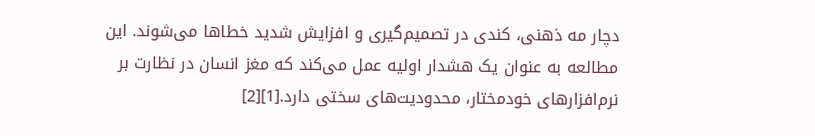دچار مه ذهنی، کندی در تصمیم‌گیری و افزایش شدید خطاها می‌شوند. این مطالعه به عنوان یک هشدار اولیه عمل می‌کند که مغز انسان در نظارت بر نرم‌افزارهای خودمختار، محدودیت‌های سختی دارد.[1][2]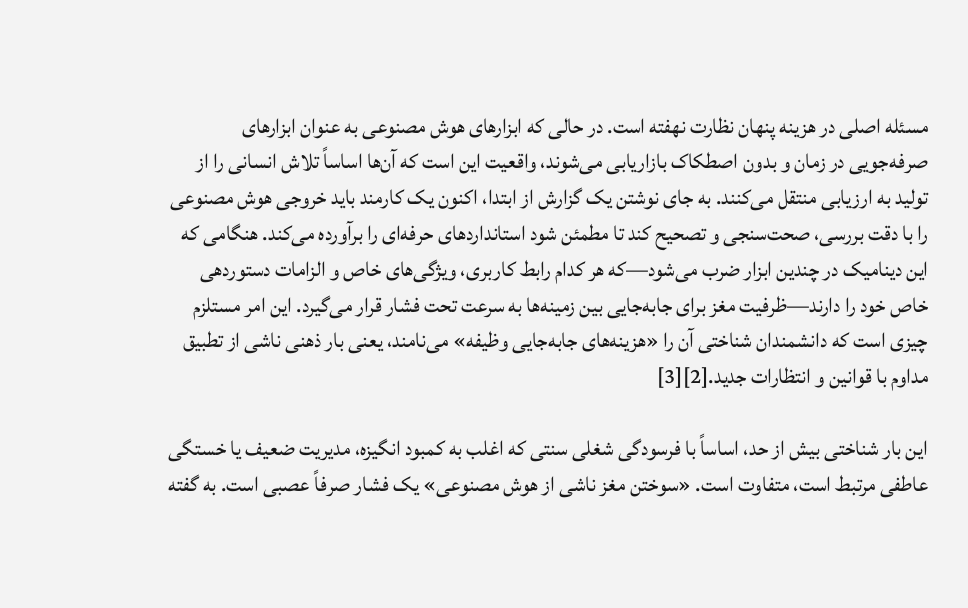مسئله اصلی در هزینه پنهان نظارت نهفته است. در حالی که ابزارهای هوش مصنوعی به عنوان ابزارهای صرفه‌جویی در زمان و بدون اصطکاک بازاریابی می‌شوند، واقعیت این است که آن‌ها اساساً تلاش انسانی را از تولید به ارزیابی منتقل می‌کنند. به جای نوشتن یک گزارش از ابتدا، اکنون یک کارمند باید خروجی هوش مصنوعی را با دقت بررسی، صحت‌سنجی و تصحیح کند تا مطمئن شود استانداردهای حرفه‌ای را برآورده می‌کند. هنگامی که این دینامیک در چندین ابزار ضرب می‌شود—که هر کدام رابط کاربری، ویژگی‌های خاص و الزامات دستوردهی خاص خود را دارند—ظرفیت مغز برای جابه‌جایی بین زمینه‌ها به سرعت تحت فشار قرار می‌گیرد. این امر مستلزم چیزی است که دانشمندان شناختی آن را «هزینه‌های جابه‌جایی وظیفه» می‌نامند، یعنی بار ذهنی ناشی از تطبیق مداوم با قوانین و انتظارات جدید.[2][3]

این بار شناختی بیش از حد، اساساً با فرسودگی شغلی سنتی که اغلب به کمبود انگیزه، مدیریت ضعیف یا خستگی عاطفی مرتبط است، متفاوت است. «سوختن مغز ناشی از هوش مصنوعی» یک فشار صرفاً عصبی است. به گفته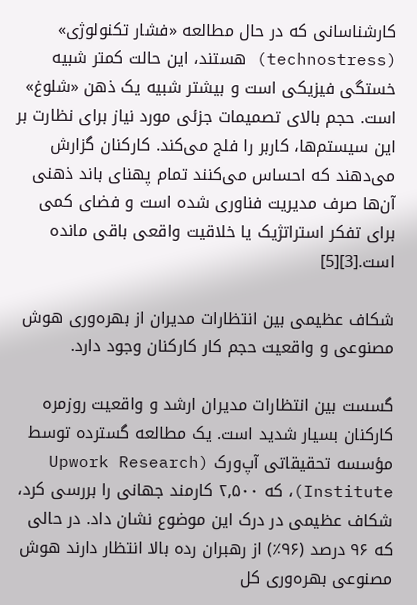کارشناسانی که در حال مطالعه «فشار تکنولوژی» (technostress) هستند، این حالت کمتر شبیه خستگی فیزیکی است و بیشتر شبیه یک ذهن «شلوغ» است. حجم بالای تصمیمات جزئی مورد نیاز برای نظارت بر این سیستم‌ها، کاربر را فلج می‌کند. کارکنان گزارش می‌دهند که احساس می‌کنند تمام پهنای باند ذهنی آن‌ها صرف مدیریت فناوری شده است و فضای کمی برای تفکر استراتژیک یا خلاقیت واقعی باقی مانده است.[3][5]

شکاف عظیمی بین انتظارات مدیران از بهره‌وری هوش مصنوعی و واقعیت حجم کار کارکنان وجود دارد.

گسست بین انتظارات مدیران ارشد و واقعیت روزمره کارکنان بسیار شدید است. یک مطالعه گسترده توسط مؤسسه تحقیقاتی آپ‌ورک (Upwork Research Institute)، که ۲,۵۰۰ کارمند جهانی را بررسی کرد، شکاف عظیمی در درک این موضوع نشان داد. در حالی که ۹۶ درصد (۹۶٪) از رهبران رده بالا انتظار دارند هوش مصنوعی بهره‌وری کل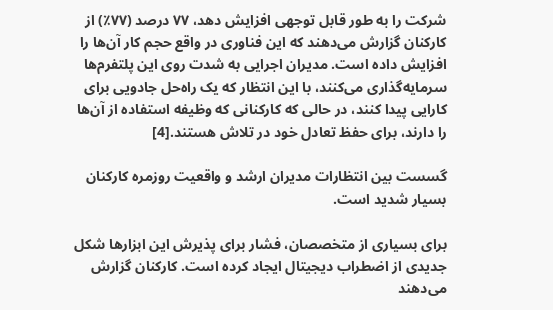شرکت را به طور قابل توجهی افزایش دهد، ۷۷ درصد (۷۷٪) از کارکنان گزارش می‌دهند که این فناوری در واقع حجم کار آن‌ها را افزایش داده است. مدیران اجرایی به شدت روی این پلتفرم‌ها سرمایه‌گذاری می‌کنند، با این انتظار که یک راه‌حل جادویی برای کارایی پیدا کنند، در حالی که کارکنانی که وظیفه استفاده از آن‌ها را دارند، برای حفظ تعادل خود در تلاش هستند.[4]

گسست بین انتظارات مدیران ارشد و واقعیت روزمره کارکنان بسیار شدید است.

برای بسیاری از متخصصان، فشار برای پذیرش این ابزارها شکل جدیدی از اضطراب دیجیتال ایجاد کرده است. کارکنان گزارش می‌دهند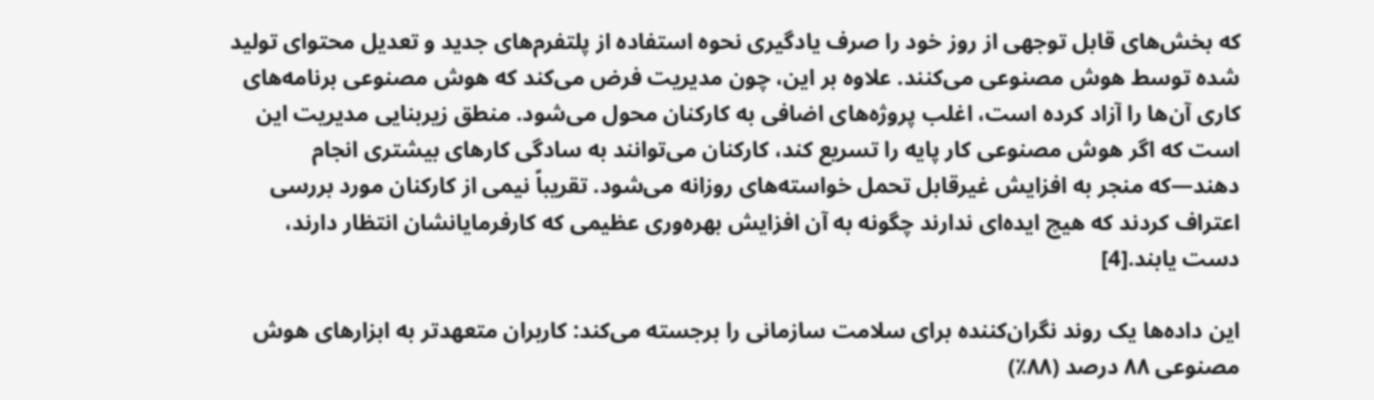که بخش‌های قابل توجهی از روز خود را صرف یادگیری نحوه استفاده از پلتفرم‌های جدید و تعدیل محتوای تولید شده توسط هوش مصنوعی می‌کنند. علاوه بر این، چون مدیریت فرض می‌کند که هوش مصنوعی برنامه‌های کاری آن‌ها را آزاد کرده است، اغلب پروژه‌های اضافی به کارکنان محول می‌شود. منطق زیربنایی مدیریت این است که اگر هوش مصنوعی کار پایه را تسریع کند، کارکنان می‌توانند به سادگی کارهای بیشتری انجام دهند—که منجر به افزایش غیرقابل تحمل خواسته‌های روزانه می‌شود. تقریباً نیمی از کارکنان مورد بررسی اعتراف کردند که هیچ ایده‌ای ندارند چگونه به آن افزایش بهره‌وری عظیمی که کارفرمایانشان انتظار دارند، دست یابند.[4]

این داده‌ها یک روند نگران‌کننده برای سلامت سازمانی را برجسته می‌کند: کاربران متعهدتر به ابزارهای هوش مصنوعی ۸۸ درصد (۸۸٪)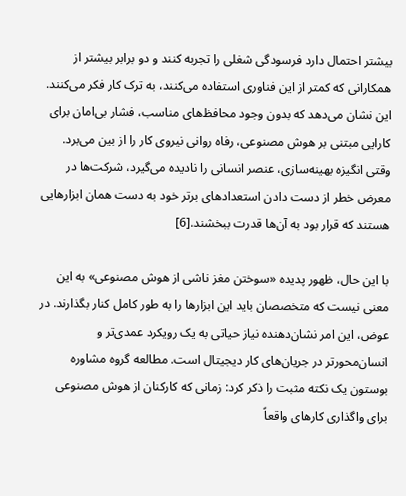بیشتر احتمال دارد فرسودگی شغلی را تجربه کنند و دو برابر بیشتر از همکارانی که کمتر از این فناوری استفاده می‌کنند، به ترک کار فکر می‌کنند. این نشان می‌دهد که بدون وجود محافظ‌های مناسب، فشار بی‌امان برای کارایی مبتنی بر هوش مصنوعی، رفاه روانی نیروی کار را از بین می‌برد. وقتی انگیزه بهینه‌سازی، عنصر انسانی را نادیده می‌گیرد، شرکت‌ها در معرض خطر از دست دادن استعدادهای برتر خود به دست همان ابزارهایی هستند که قرار بود به آن‌ها قدرت ببخشند.[6]

با این حال، ظهور پدیده «سوختن مغز ناشی از هوش مصنوعی» به این معنی نیست که متخصصان باید این ابزارها را به طور کامل کنار بگذارند. در عوض، این امر نشان‌دهنده نیاز حیاتی به یک رویکرد عمدی‌تر و انسان‌محورتر در جریان‌های کار دیجیتال است. مطالعه گروه مشاوره بوستون یک نکته مثبت را ذکر کرد: زمانی که کارکنان از هوش مصنوعی برای واگذاری کارهای واقعاً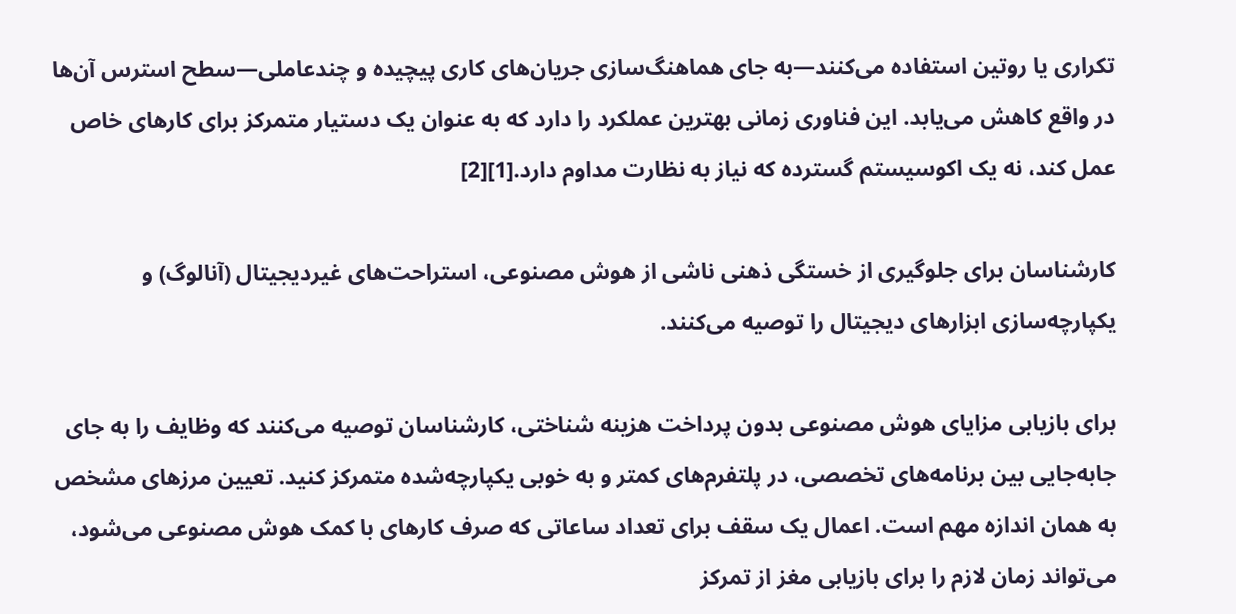تکراری یا روتین استفاده می‌کنند—به جای هماهنگ‌سازی جریان‌های کاری پیچیده و چندعاملی—سطح استرس آن‌ها در واقع کاهش می‌یابد. این فناوری زمانی بهترین عملکرد را دارد که به عنوان یک دستیار متمرکز برای کارهای خاص عمل کند، نه یک اکوسیستم گسترده که نیاز به نظارت مداوم دارد.[1][2]

کارشناسان برای جلوگیری از خستگی ذهنی ناشی از هوش مصنوعی، استراحت‌های غیردیجیتال (آنالوگ) و یکپارچه‌سازی ابزارهای دیجیتال را توصیه می‌کنند.

برای بازیابی مزایای هوش مصنوعی بدون پرداخت هزینه شناختی، کارشناسان توصیه می‌کنند که وظایف را به جای جابه‌جایی بین برنامه‌های تخصصی، در پلتفرم‌های کمتر و به خوبی یکپارچه‌شده متمرکز کنید. تعیین مرزهای مشخص به همان اندازه مهم است. اعمال یک سقف برای تعداد ساعاتی که صرف کارهای با کمک هوش مصنوعی می‌شود، می‌تواند زمان لازم را برای بازیابی مغز از تمرکز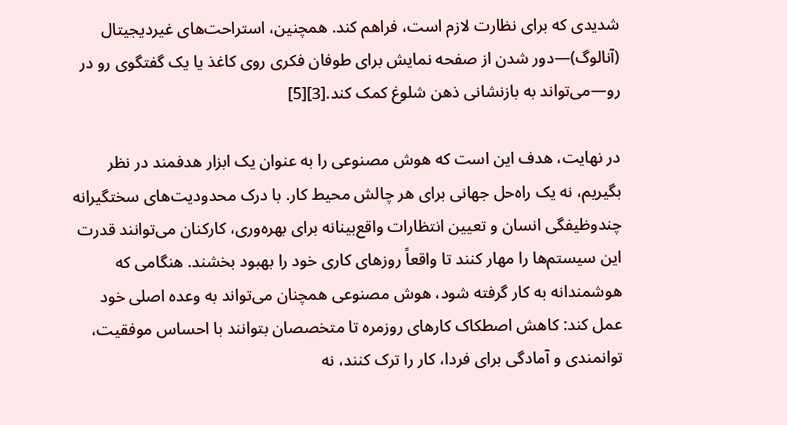شدیدی که برای نظارت لازم است، فراهم کند. همچنین، استراحت‌های غیردیجیتال (آنالوگ)—دور شدن از صفحه نمایش برای طوفان فکری روی کاغذ یا یک گفتگوی رو در رو—می‌تواند به بازنشانی ذهن شلوغ کمک کند.[3][5]

در نهایت، هدف این است که هوش مصنوعی را به عنوان یک ابزار هدفمند در نظر بگیریم، نه یک راه‌حل جهانی برای هر چالش محیط کار. با درک محدودیت‌های سختگیرانه چندوظیفگی انسان و تعیین انتظارات واقع‌بینانه برای بهره‌وری، کارکنان می‌توانند قدرت این سیستم‌ها را مهار کنند تا واقعاً روزهای کاری خود را بهبود بخشند. هنگامی که هوشمندانه به کار گرفته شود، هوش مصنوعی همچنان می‌تواند به وعده اصلی خود عمل کند: کاهش اصطکاک کارهای روزمره تا متخصصان بتوانند با احساس موفقیت، توانمندی و آمادگی برای فردا، کار را ترک کنند، نه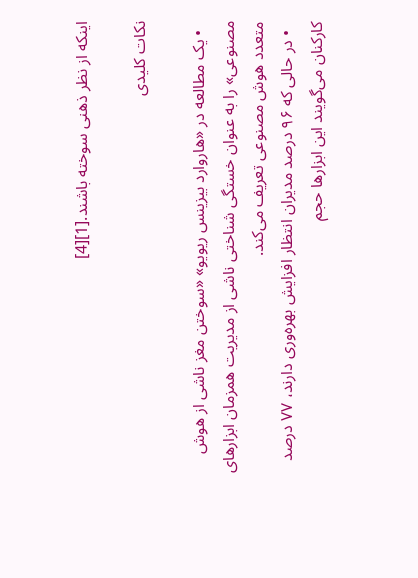اینکه از نظر ذهنی سوخته باشند.[1][4]

نکات کلیدی

  • یک مطالعه در «هاروارد بیزینس ریویو» «سوختن مغز ناشی از هوش مصنوعی» را به عنوان خستگی شناختی ناشی از مدیریت همزمان ابزارهای متعدد هوش مصنوعی تعریف می‌کند.
  • در حالی که ۹۶ درصد مدیران انتظار افزایش بهره‌وری دارند، ۷۷ درصد کارکنان می‌گویند این ابزارها حجم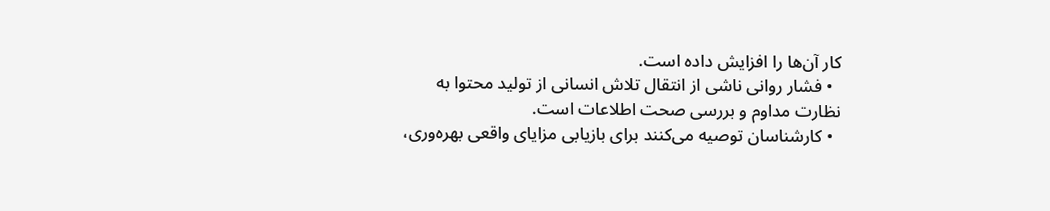کار آن‌ها را افزایش داده است.
  • فشار روانی ناشی از انتقال تلاش انسانی از تولید محتوا به نظارت مداوم و بررسی صحت اطلاعات است.
  • کارشناسان توصیه می‌کنند برای بازیابی مزایای واقعی بهره‌وری،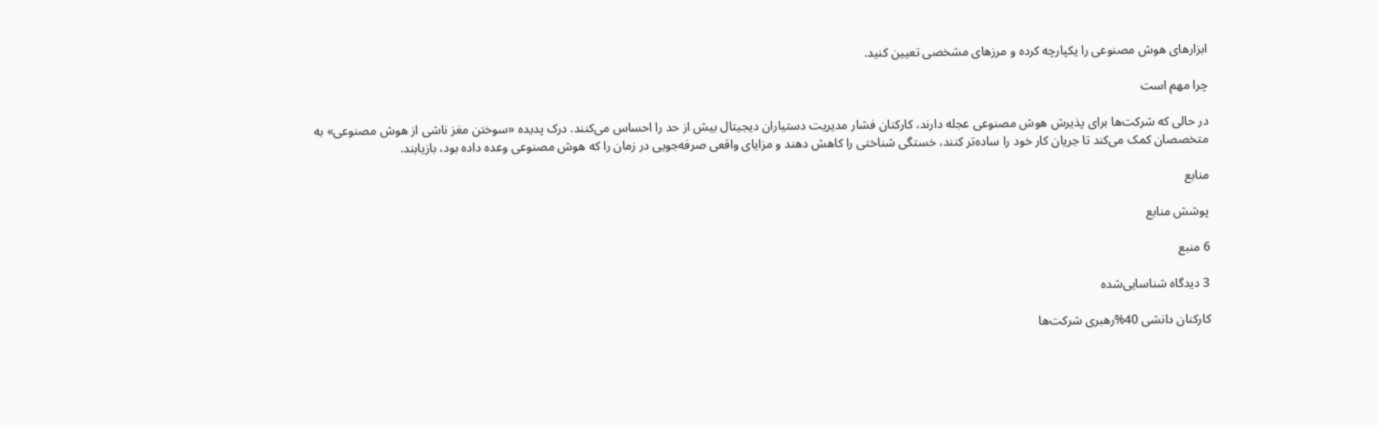ابزارهای هوش مصنوعی را یکپارچه کرده و مرزهای مشخصی تعیین کنید.

چرا مهم است

در حالی که شرکت‌ها برای پذیرش هوش مصنوعی عجله دارند، کارکنان فشار مدیریت دستیاران دیجیتال بیش از حد را احساس می‌کنند. درک پدیده «سوختن مغز ناشی از هوش مصنوعی» به متخصصان کمک می‌کند تا جریان کار خود را ساده‌تر کنند، خستگی شناختی را کاهش دهند و مزایای واقعی صرفه‌جویی در زمان را که هوش مصنوعی وعده داده بود، بازیابند.

منابع

پوشش منابع

6 منبع

3 دیدگاه شناسایی‌شده

کارکنان دانشی 40%رهبری شرکت‌ها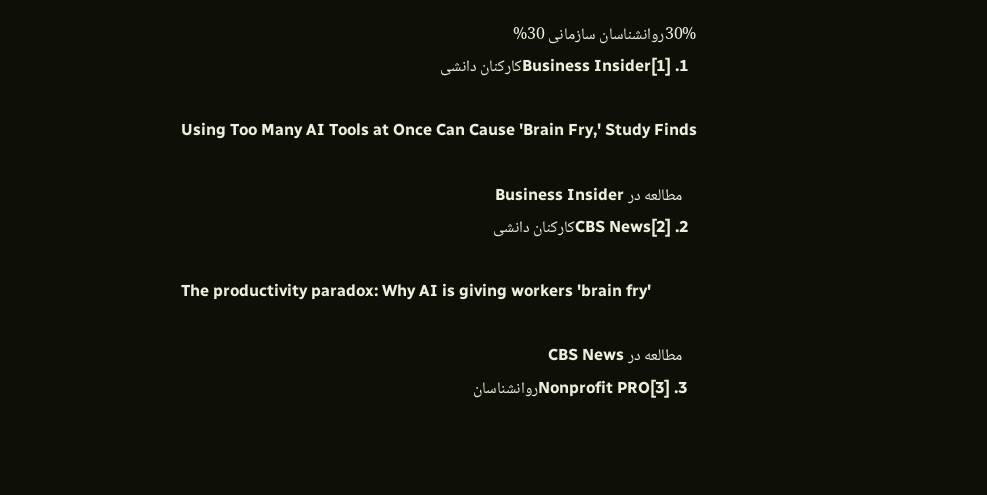30%روانشناسان سازمانی 30%
  1. [1]Business Insiderکارکنان دانشی

    Using Too Many AI Tools at Once Can Cause 'Brain Fry,' Study Finds

    مطالعه در Business Insider
  2. [2]CBS Newsکارکنان دانشی

    The productivity paradox: Why AI is giving workers 'brain fry'

    مطالعه در CBS News
  3. [3]Nonprofit PROروانشناسان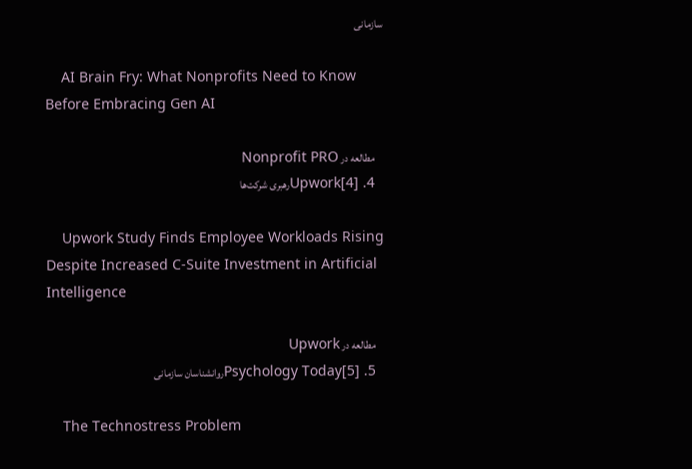سازمانی

    AI Brain Fry: What Nonprofits Need to Know Before Embracing Gen AI

    مطالعه در Nonprofit PRO
  4. [4]Upworkرهبری شرکت‌ها

    Upwork Study Finds Employee Workloads Rising Despite Increased C-Suite Investment in Artificial Intelligence

    مطالعه در Upwork
  5. [5]Psychology Todayروانشناسان سازمانی

    The Technostress Problem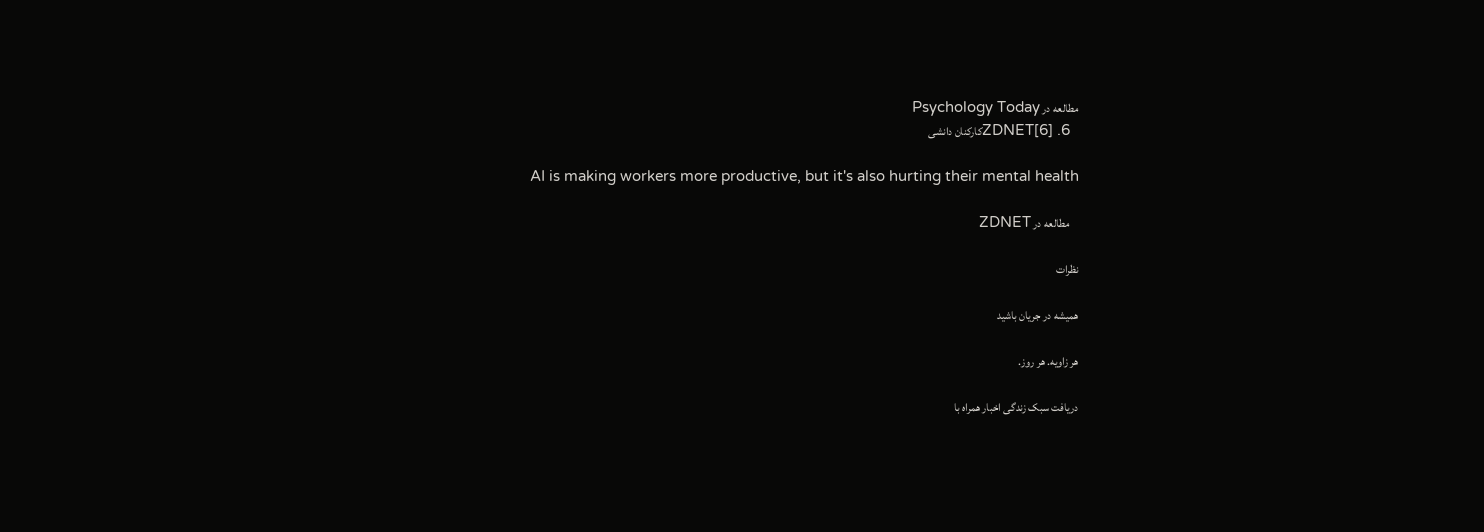مطالعه در Psychology Today
  6. [6]ZDNETکارکنان دانشی

    AI is making workers more productive, but it's also hurting their mental health

    مطالعه در ZDNET

نظرات

همیشه در جریان باشید

هر زاویه. هر روز.

دریافت سبک زندگی اخبار همراه با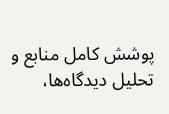پوشش کامل منابع و تحلیل دیدگاه‌ها،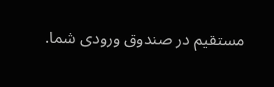مستقیم در صندوق ورودی شما.